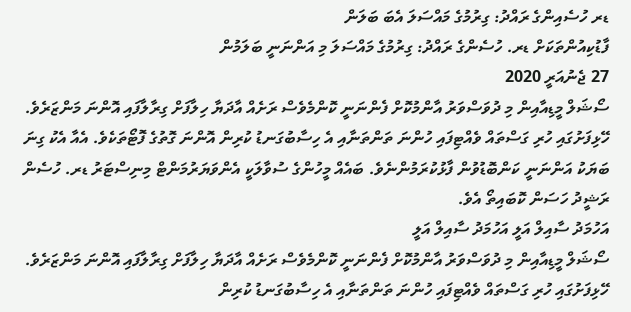ޑރ ހުސެއިންގެ ރައްދު: ގިރުމުގެ މައްސަލަ އެބަ ބަލަން
ފާޑުކިއުންތަކަށް ޑރ. ހުސެންގެ ރައްދު: ގިރުމުގެ މައްސަލަ މި އަންނަނީ ބަލަމުން
27 ޖެނުއަރީ 2020
ސޯޝަލް މީޑިއާއިން މި ދުވަސްވަރު އާންމުކޮށް ފެންނަނީ ކޮންމެވެސް ރަށެއް އާދަޔާ ހިލާފަށް ގިރާލާފައި އޮންނަ މަންޒަރެވެ. ހޭޅިފަށުގައި ހުރި ގަސްތައް ވެއްޓިފައި ހުންނަ ތަންތަނާއި އެ ހިސާބުގަނޑު ކުރިން އޮންނަ ގޮތުގެ ފޮޓޯތަކެވެ. އެއާ އެކު ގިނަ ބަޔަކު އަންނަނީ ކަންބޮޑުވުން ފާޅުކުރަމުންނެވެ. ބައެއް މީހުންގެ ސުވާލަކީ އެންވަޔަރުމަންޓް މިނިސްޓަރު ޑރ. ހުސެން ރަޝީދު ހަސަން ކޮބައިތޯ އެވެ.
އަހުމަދު ސާއިލް އަލީ އަހުމަދު ސާއިލް އަލީ
ސޯޝަލް މީޑިއާއިން މި ދުވަސްވަރު އާންމުކޮށް ފެންނަނީ ކޮންމެވެސް ރަށެއް އާދަޔާ ހިލާފަށް ގިރާލާފައި އޮންނަ މަންޒަރެވެ. ހޭޅިފަށުގައި ހުރި ގަސްތައް ވެއްޓިފައި ހުންނަ ތަންތަނާއި އެ ހިސާބުގަނޑު ކުރިން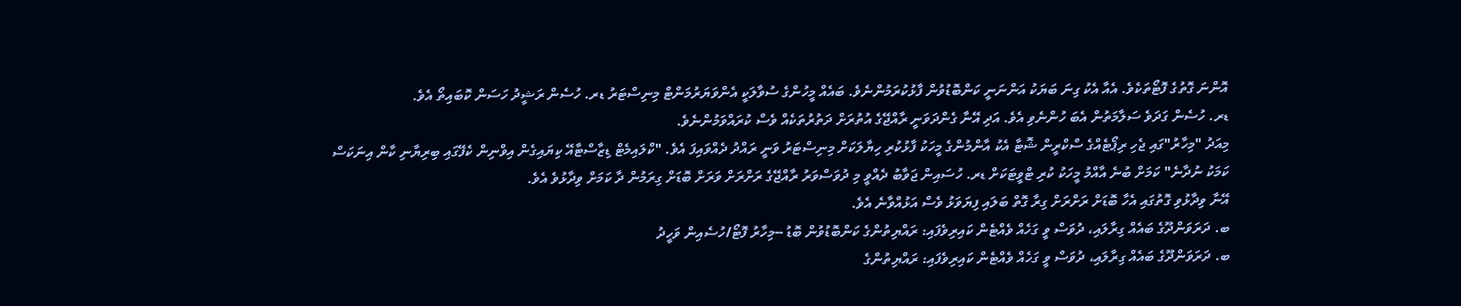އޮންނަ ގޮތުގެ ފޮޓޯތަކެވެ. އެއާ އެކު ގިނަ ބަޔަކު އަންނަނީ ކަންބޮޑުވުން ފާޅުކުރަމުންނެވެ. ބައެއް މީހުންގެ ސުވާލަކީ އެންވަޔަރުމަންޓް މިނިސްޓަރު ޑރ. ހުސެން ރަޝީދު ހަސަން ކޮބައިތޯ އެވެ.
ޑރ. ހުސެން ގަދަވެ ސަލާމަތުން އެބަ ހުންނެވި އެވެ. އަދި އޭނާ ގެންދަވަނީ ރާއްޖޭގެ އުތުރަށް ދަތުރުތަކެއް ވެސް ކުރައްވަމުންނެވެ.
މިއަދު "މިހާރު"ގައި ޖެހި ރިޕޯޓެއްގެ ސްކްރީން ޝޮޓާ އެކު އާންމުންގެ މީހަކު ފާޅުކުރި ހިޔާލަކަށް މިނިސްޓަރު ވަނީ ރައްދު ދެއްވައިފަ އެވެ. "ކްލައިމެޓް ޑިޒާސްޓާއޭ ކިޔައިގެން އިވްނިން ކެފޭގައި ބިރިޔާނި ކާން އިނަކަސް ކަމަކު ނުދާނެ" ކަމަށް ބުނެ އާއްމު މީހަކު ކުރި ޓްވީޓަކަށް ޑރ. ހުސައިން ޖަވާބު ދެއްވީ މި ދުވަސްވަރު ރާއްޖޭގެ ރަށްރަށް ވަރަށް ބޮޑަށް ގިރަމުން ދާ ކަމަށް ވިދާޅުވެ އެވެ.
އޭނާ ވިދާޅުވި ގޮތުގައި އެހާ ބޮޑަށް ރަށްރަށް ގިރާ ގޮތް ބަލައި ފިޔަވަޅު ވެސް އަޅުއްވާނެ އެވެ.
ބ. ދަރަވަންދޫގެ ބައެއް ގިރާލައި، ދުވަސް ވީ ގަހެއް ވެއްޓެން ކައިރިވެފައި: ރައްޔިތުންގެ ކަންބޮޑުވުން ބޮޑު --މިހާރު ފޮޓޯ/ހުސެއިން ވަހީދު
ބ. ދަރަވަންދޫގެ ބައެއް ގިރާލައި، ދުވަސް ވީ ގަހެއް ވެއްޓެން ކައިރިވެފައި: ރައްޔިތުންގެ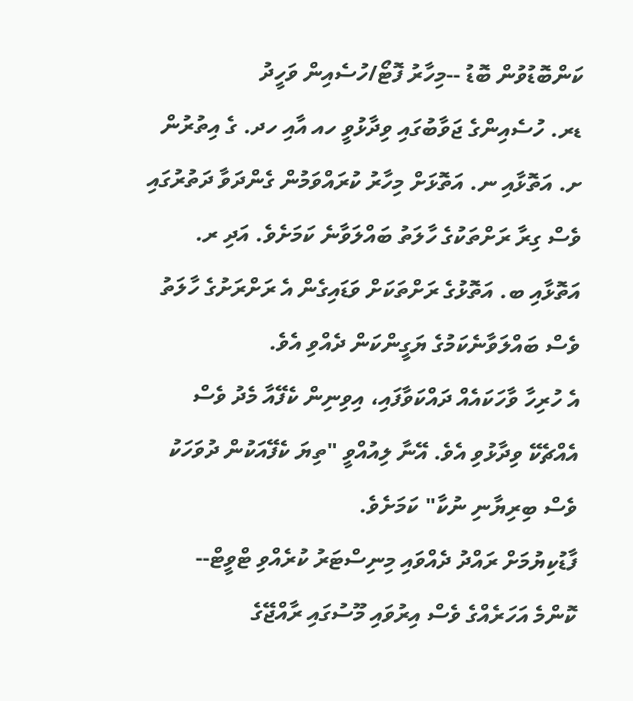ކަންބޮޑުވުން ބޮޑު --މިހާރު ފޮޓޯ/ހުސެއިން ވަހީދު
ޑރ. ހުސެއިންގެ ޖަވާބުގައި ވިދާޅުވީ ހއ އާއި ހދ. ގެ އިތުރުން ށ. އަތޮޅާއި ނ. އަތޮޅަށް މިހާރު ކުރައްވަމުން ގެންދަވާ ދަތުރުގައި ވެސް ގިރާ ރަށްތަކުގެ ހާލަތު ބައްލަވާނެ ކަމަށެވެ. އަދި ރ. އަތޮޅާއި ބ. އަތޮޅުގެ ރަށްތަކަށް ވަޑައިގެން އެ ރަށްރަށުގެ ހާލަތު ވެސް ބައްލަވާނެކަމުގެ ޔަގީންކަން ދެއްވި އެވެ.
އެ ހުރިހާ ވާހަކައެއް ދައްކަވާފައި، އިވިނިން ކެފޭއާ މެދު ވެސް އެއްޗެކޭ ވިދާޅުވި އެވެ. އޭނާ ލިއުއްވީ "ތިޔަ ކެފޭއަކުން ދުވަހަކު ވެސް ބިރިޔާނި ނުކާ" ކަމަށެވެ.
ފާޑުކިޔުމަށް ރައްދު ދެއްވައި މިނިސްޓަރު ކުރެއްވި ޓްވީޓް--
ކޮންމެ އަހަރެއްގެ ވެސް އިރުވައި މޫސުގައި ރާއްޖޭގެ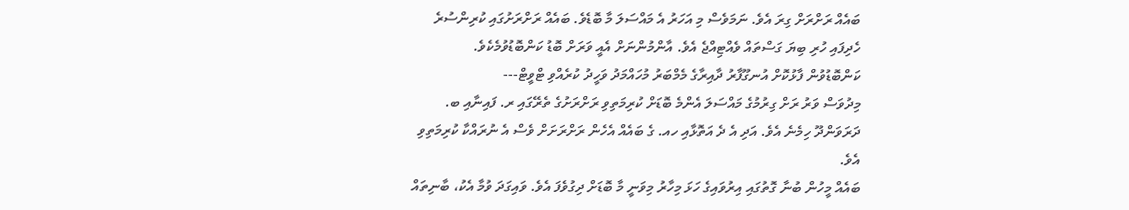ބައެއް ރަށްރަށް ގިރަ އެވެ. ނަމަވެސް މި އަހަރު އެ މައްސަލަ މާ ބޮޑެވެ. ބައެއް ރަށްރަށުގައި ކުރިންސުރެ ހެދިފައި ހުރި ބިޔަ ގަސްތައް ވެއްޓިއްޖެ އެވެ. އާންމުންނަށް އެއީ ވަރަށް ބޮޑު ކަންބޮޑުވުމެކެވެ.
ކަންބޮޑުވުން ފާޅުކޮށް އުނގޫފާރު ދާއިރާގެ މެމްބަރު މުހައްމަދު ވަހީދު ކުރެއްވި ޓްވީޓް---
މިދުވަސް ވަރު ރަށް ގިރުމުގެ މައްސަލަ އެންމެ ބޮޑަށް ކުރިމަތިވި ރަށްރަށުގެ ތެރޭގައި ރ. ފައިނާއި ބ. ދަރަވަންދޫ ހިމެނެ އެވެ. އަދި އެ ދެ އަތޮޅާއި ހއ. ގެ ބައެއް އެހެން ރަށްރަށަށް ވެސް އެ ނުރައްކާ ކުރިމަތިވި އެވެ.
ބައެއް މީހުން ބުނާ ގޮތުގައި އިރުވައިގެ ހަޅަ މިހާރު މިވަނީ މާ ބޮޑަށް ދިގުވެފަ އެވެ. ވައިގަދަ ވުމާ އެކު، ބާނިތައް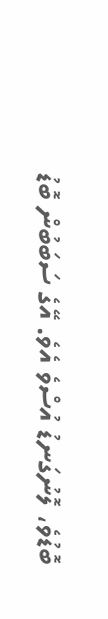ބޮޑުވެ، ލޮނުގަނޑު އުސްވެ އެވެ. އޭގެ ސަބަބުން ބޮޑު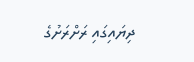ދިޔައިގައި ރަށްރަށުގެ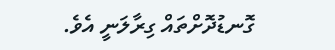ގޮނޑުދޮށްތައް ގިރާލަނީ އެވެ.